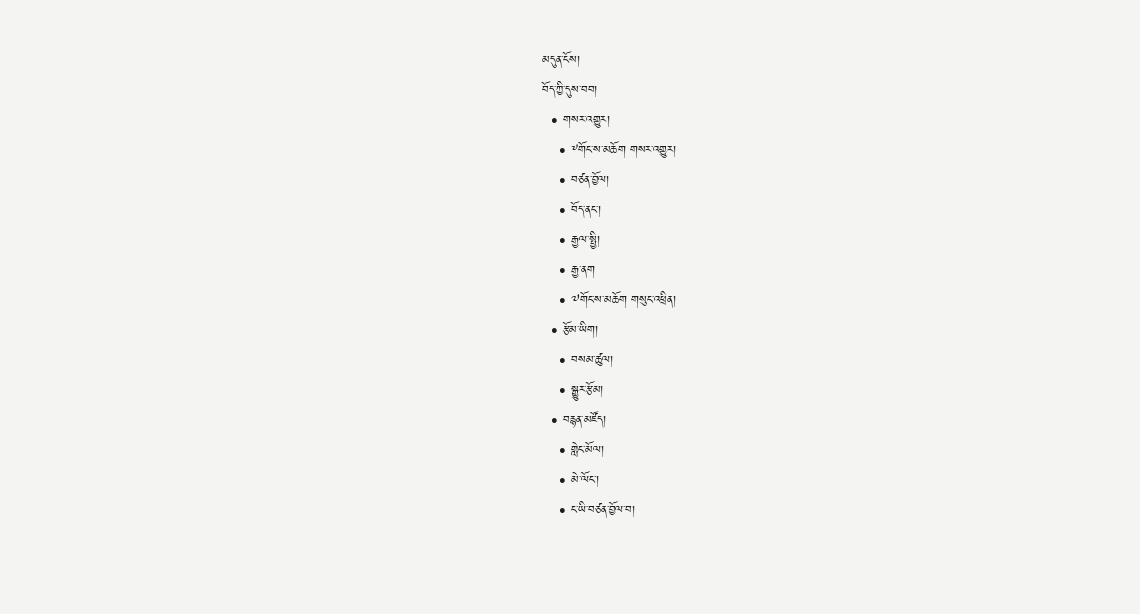མདུན་ངོས།
བོད་ཀྱི་དུས་བབ།
  • གསར་འགྱུར།
    • ༸གོང་ས་མཆོག གསར་འགྱུར།
    • བཙན་བྱོལ།
    • བོད་ནང་།
    • རྒྱལ་སྤྱི།
    • རྒྱ་ནག
    • ༧གོང་ས་མཆོག གསུང་འཕྲིན།
  • རྩོམ་ཡིག།
    • བསམ་ཚུལ།
    • སྒྱུར་རྩོམ།
  • བརྙན་མཛོད།
    • གླེང་མོལ།
    • མེ་ལོང་།
    • ང་ཡི་བཙན་བྱོལ་བ།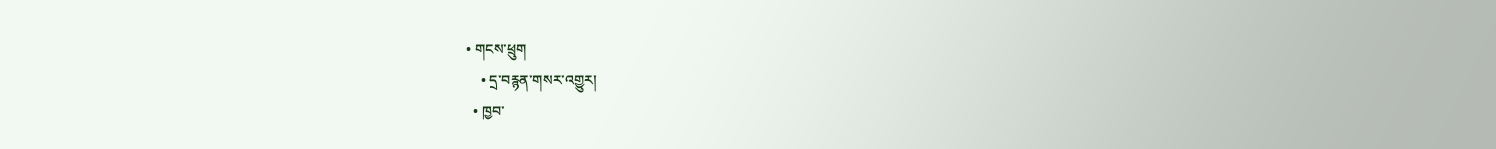• གངས་ཕྲུག
    • དྲ་བརྙན་གསར་འགྱུར།
  • ཁྱབ་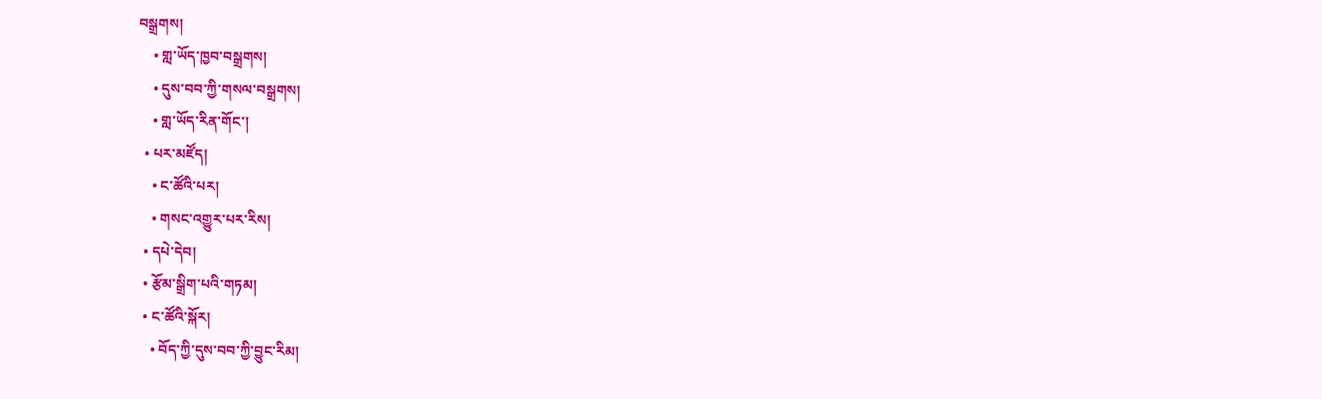བསྒྲགས།
    • གླ་ཡོད་ཁྱབ་བསྒྲགས།
    • དུས་བབ་ཀྱི་གསལ་བསྒྲགས།
    • གླ་ཡོད་རིན་གོང་།
  • པར་མཛོད།
    • ང་ཚོའི་པར།
    • གསང་འགྱུར་པར་རིས།
  • དཔེ་དེབ།
  • རྩོམ་སྒྲིག་པའི་གཏམ།
  • ང་ཚོའི་སྐོར།
    • བོད་ཀྱི་དུས་བབ་ཀྱི་བྱུང་རིམ།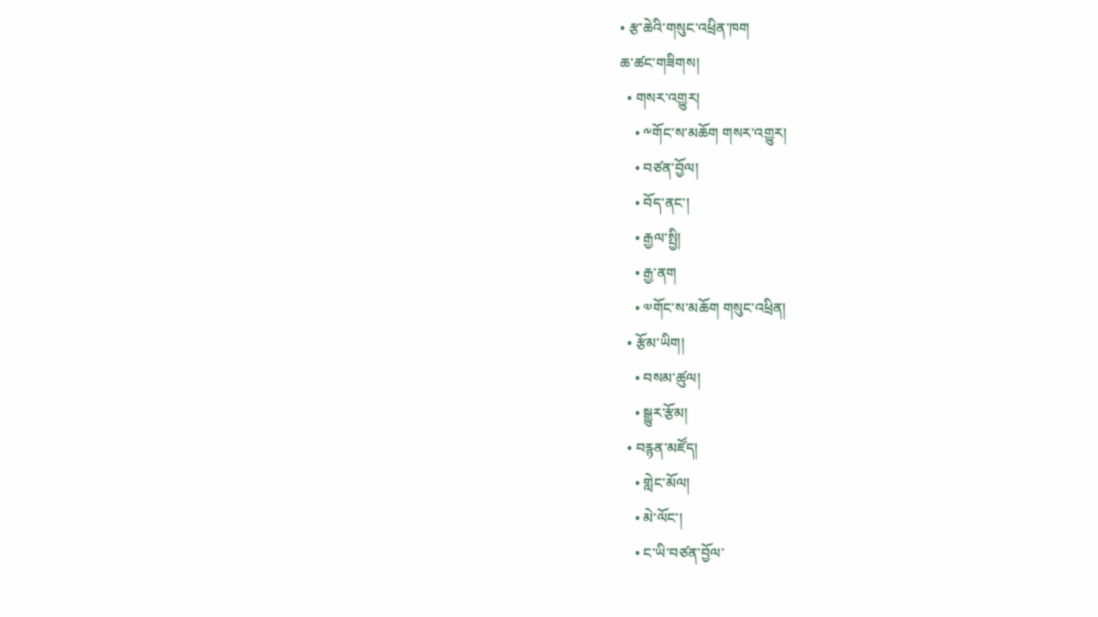• རྩ་ཆེའི་གསུང་འཕྲིན་ཁག
ཆ་ཚང་གཟིགས།
  • གསར་འགྱུར།
    • ༸གོང་ས་མཆོག གསར་འགྱུར།
    • བཙན་བྱོལ།
    • བོད་ནང་།
    • རྒྱལ་སྤྱི།
    • རྒྱ་ནག
    • ༧གོང་ས་མཆོག གསུང་འཕྲིན།
  • རྩོམ་ཡིག།
    • བསམ་ཚུལ།
    • སྒྱུར་རྩོམ།
  • བརྙན་མཛོད།
    • གླེང་མོལ།
    • མེ་ལོང་།
    • ང་ཡི་བཙན་བྱོལ་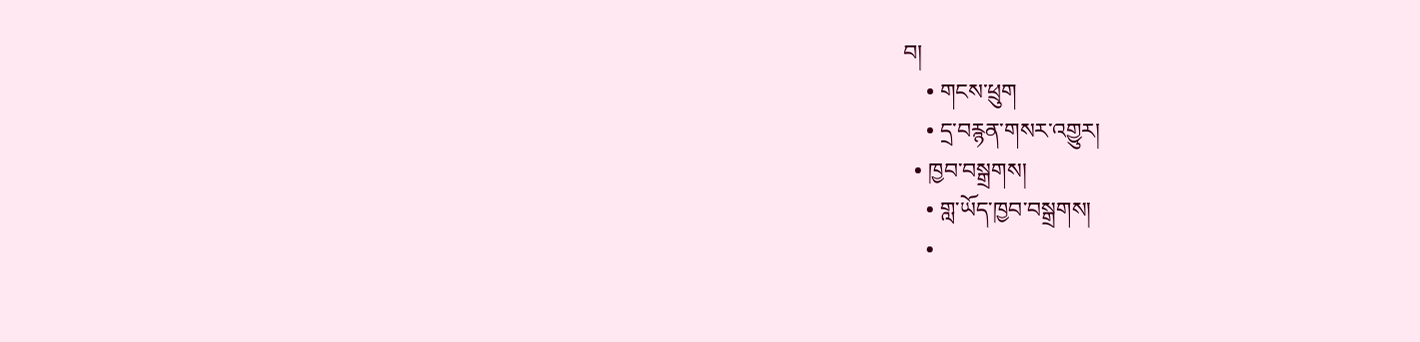བ།
    • གངས་ཕྲུག
    • དྲ་བརྙན་གསར་འགྱུར།
  • ཁྱབ་བསྒྲགས།
    • གླ་ཡོད་ཁྱབ་བསྒྲགས།
    •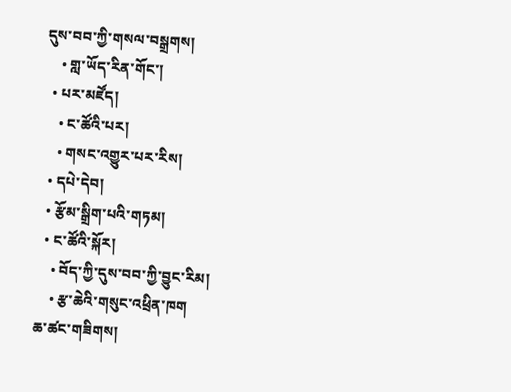དུས་བབ་ཀྱི་གསལ་བསྒྲགས།
    • གླ་ཡོད་རིན་གོང་།
  • པར་མཛོད།
    • ང་ཚོའི་པར།
    • གསང་འགྱུར་པར་རིས།
  • དཔེ་དེབ།
  • རྩོམ་སྒྲིག་པའི་གཏམ།
  • ང་ཚོའི་སྐོར།
    • བོད་ཀྱི་དུས་བབ་ཀྱི་བྱུང་རིམ།
    • རྩ་ཆེའི་གསུང་འཕྲིན་ཁག
ཆ་ཚང་གཟིགས།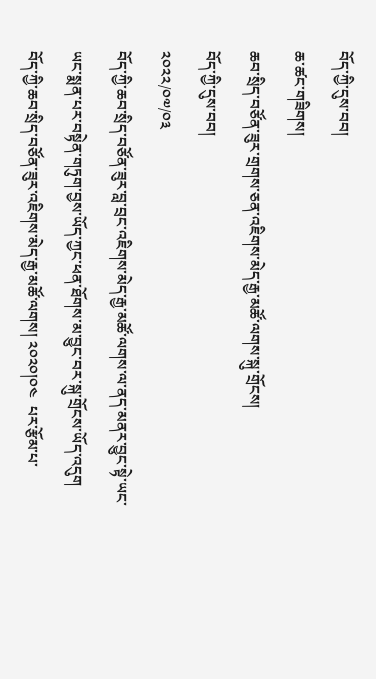བོད་ཀྱི་དུས་བབ།
ཆ་ཚང་གཟིགས།
ཆབ་སྲིད་བཙོན་ཟུར་གྲགས་ཅན་འཇིགས་མེད་རྒྱ་མཚོ་ལགས་སྐུ་གྲོངས།
བོད་ཀྱི་དུས་བབ།
༢༠༢༢/༠༧/༠༣
བོད་ཀྱི་ཆབ་སྲིད་བཙོན་ཟུར་བླ་བྲང་འཇིགས་མེད་རྒྱ་མཚོ་ལགས་ལ་ནད་མནར་བྱུང་སྟེ་ཡང་ཡང་སྨན་པར་བསྟེན་གཏུག་བྱས་ཡོད་ཀྱང་ཕན་ཐོགས་མ་བྱུང་བར་སྐུ་གྲོངས་ཡོད་འདུག
བོད་ཀྱི་ཆབ་སྲིད་བཙོན་ཟུར་འཇིགས་མེད་རྒྱ་མཚོ་ལགས། ༢༠༢༠།༠༤  པར་རྩོམ་པ་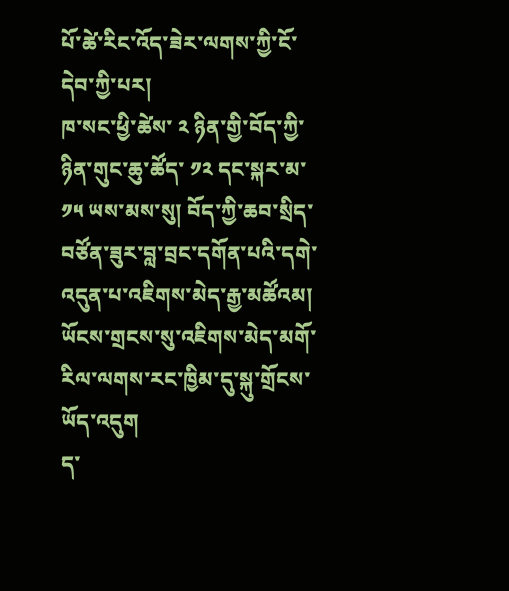པོ་ཚེ་རིང་འོད་ཟེར་ལགས་ཀྱི་ངོ་དེབ་ཀྱི་པར།
ཁ་སང་ཕྱི་ཚེས་ ༢ ཉིན་གྱི་བོད་ཀྱི་ཉིན་གུང་ཆུ་ཚོད་ ༡༢ དང་སྐར་མ་ ༡༥ ཡས་མས་སུ། བོད་ཀྱི་ཆབ་སྲིད་བཙོན་ཟུར་བླ་བྲང་དགོན་པའི་དགེ་འདུན་པ་འཇིགས་མེད་རྒྱ་མཚོའམ། ཡོངས་གྲངས་སུ་འཇིགས་མེད་མགོ་རིལ་ལགས་རང་ཁྱིམ་དུ་སྐུ་གྲོངས་ཡོད་འདུག
ད་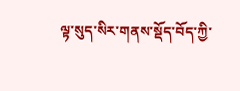ལྟ་སུད་སིར་གནས་སྡོད་བོད་ཀྱི་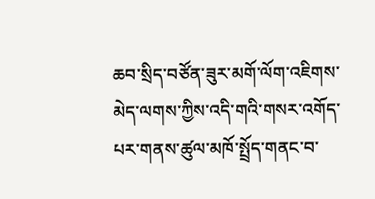ཆབ་སྲིད་བཙོན་ཟུར་མགོ་ལོག་འཇིགས་མེད་ལགས་ཀྱིས་འདི་གའི་གསར་འགོད་པར་གནས་ཚུལ་མཁོ་སྤྲོད་གནང་བ་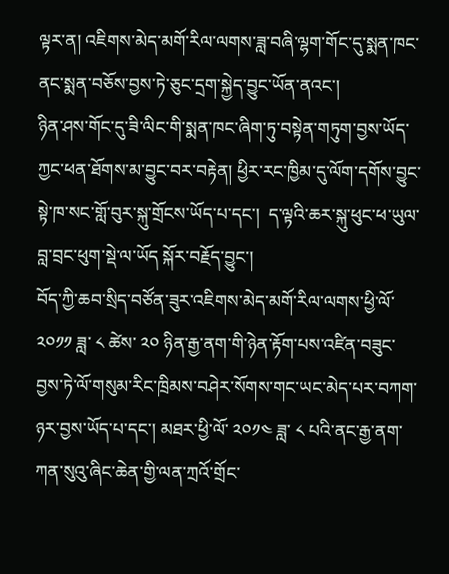ལྟར་ན། འཇིགས་མེད་མགོ་རིལ་ལགས་ཟླ་བཞི་ལྷག་གོང་དུ་སྨན་ཁང་ནང་སྨན་བཅོས་བྱས་ཏེ་ཅུང་དྲག་སྐྱེད་བྱུང་ཡོན་ནའང་།
ཉིན་ཤས་གོང་དུ་ཟི་ལིང་གི་སྨན་ཁང་ཞིག་ཏུ་བསྟེན་གཏུག་བྱས་ཡོད་ཀྱང་ཕན་ཐོགས་མ་བྱུང་བར་བརྟེན། ཕྱིར་རང་ཁྱིམ་དུ་ལོག་དགོས་བྱུང་སྟེ་ཁ་སང་གློ་བུར་སྐུ་གྲོངས་ཡོད་པ་དང་།  ད་ལྟའི་ཆར་སྐུ་ཕུང་ཕ་ཡུལ་བླ་བྲང་ཕུག་སྡེ་ལ་ཡོད སྐོར་བརྗོད་བྱུང་།
བོད་ཀྱི་ཆབ་སྲིད་བཙོན་ཟུར་འཇིགས་མེད་མགོ་རིལ་ལགས་ཕྱི་ལོ་ ༢༠༡༡ ཟླ་ ༨ ཚེས་ ༢༠ ཉིན་རྒྱ་ནག་གི་ཉེན་རྟོག་པས་འཛིན་བཟུང་བྱས་ཏེ་ལོ་གསུམ་རིང་ཁྲིམས་བཤེར་སོགས་གང་ཡང་མེད་པར་བཀག་ཉར་བྱས་ཡོད་པ་དང་། མཐར་ཕྱི་ལོ་ ༢༠༡༤ ཟླ་ ༨ པའི་ནང་རྒྱ་ནག་ཀན་སུའུ་ཞིང་ཆེན་གྱི་ལན་ཀྲའོ་གྲོང་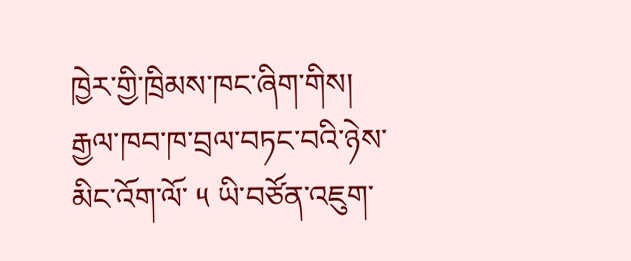ཁྱེར་གྱི་ཁྲིམས་ཁང་ཞིག་གིས། རྒྱལ་ཁབ་ཁ་བྲལ་བཏང་བའི་ཉེས་མིང་འོག་ལོ་ ༥ ཡི་བཙོན་འཇུག་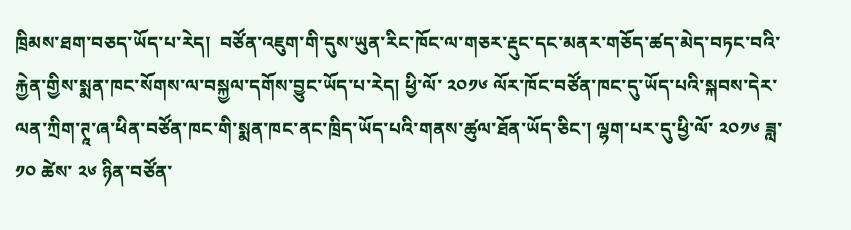ཁྲིམས་ཐག་བཅད་ཡོད་པ་རེད།  བཙོན་འཇུག་གི་དུས་ཡུན་རིང་ཁོང་ལ་གཅར་རྡུང་དང་མནར་གཅོད་ཚད་མེད་བཏང་བའི་རྐྱེན་གྱིས་སྨན་ཁང་སོགས་ལ་བསྐྱལ་དགོས་བྱུང་ཡོད་པ་རེད། ཕྱི་ལོ་ ༢༠༡༦ ལོར་ཁོང་བཙོན་ཁང་དུ་ཡོད་པའི་སྐབས་དེར་ལན་ཀྲིག་ཊཱ་ཞ་ཕིན་བཙོན་ཁང་གི་སྨན་ཁང་ནང་ཁྲིད་ཡོད་པའི་གནས་ཚུལ་ཐོན་ཡོད་ཅིང་། ལྷག་པར་དུ་ཕྱི་ལོ་ ༢༠༡༦ ཟླ་ ༡༠ ཚེས་ ༢༦ ཉིན་བཙོན་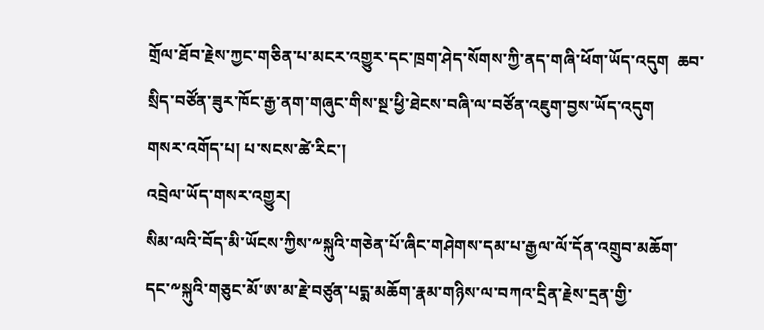གྲོལ་ཐོབ་རྗེས་ཀྱང་གཅིན་པ་མངར་འགྱུར་དང་ཁྲག་ཤེད་སོགས་ཀྱི་ནད་གཞི་ཕོག་ཡོད་འདུག  ཆབ་སྲིད་བཙོན་ཟུར་ཁོང་རྒྱ་ནག་གཞུང་གིས་སྔ་ཕྱི་ཐེངས་བཞི་ལ་བཙོན་འཇུག་བྱས་ཡོད་འདུག
གསར་འགོད་པ། པ་སངས་ཚེ་རིང་།
འབྲེལ་ཡོད་གསར་འགྱུར།
སིམ་ལའི་བོད་མི་ཡོངས་ཀྱིས་༸སྐུའི་གཅེན་པོ་ཞིང་གཤེགས་དམ་པ་རྒྱལ་ལོ་དོན་འགྲུབ་མཆོག་དང་༸སྐུའི་གཅུང་མོ་ཨ་མ་རྗེ་བཙུན་པདྨ་མཆོག་རྣམ་གཉིས་ལ་བཀའ་དྲིན་རྗེས་དྲན་གྱི་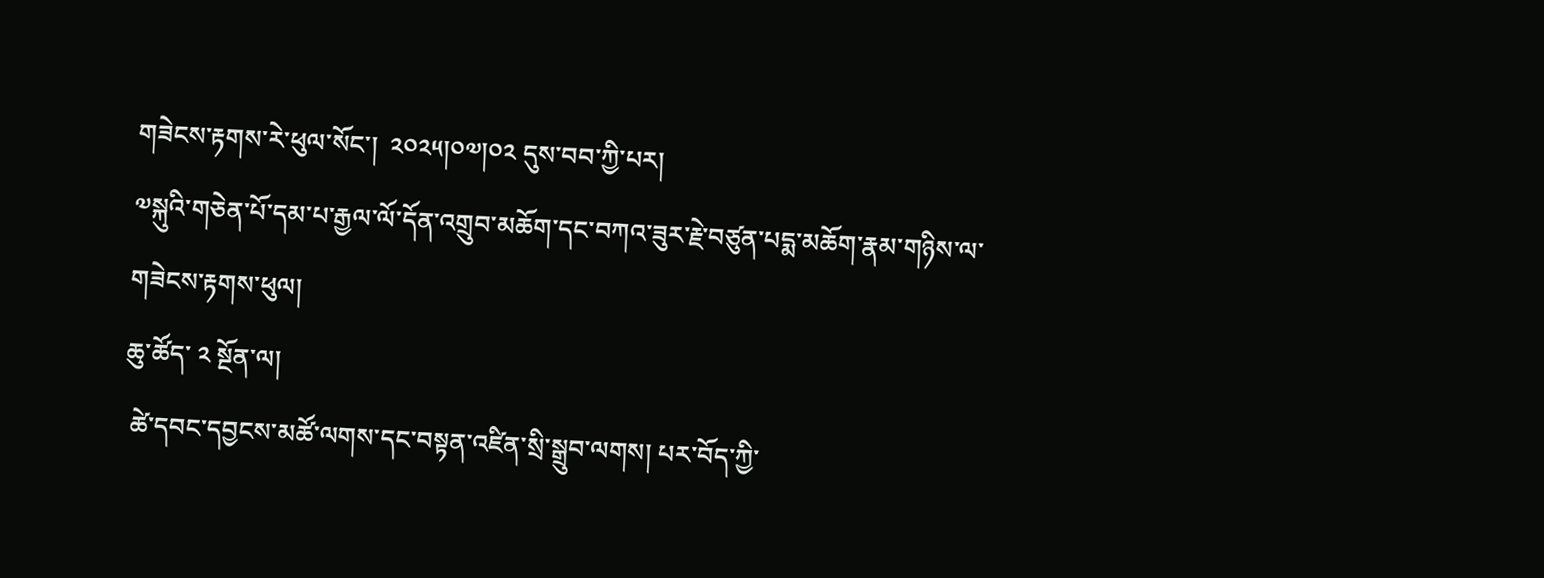གཟེངས་རྟགས་རེ་ཕུལ་སོང་།  ༢༠༢༥།༠༧།༠༢ དུས་བབ་ཀྱི་པར།
༧སྐུའི་གཅེན་པོ་དམ་པ་རྒྱལ་ལོ་དོན་འགྲུབ་མཆོག་དང་བཀའ་ཟུར་རྗེ་བཙུན་པདྨ་མཆོག་རྣམ་གཉིས་ལ་གཟེངས་རྟགས་ཕུལ།
ཆུ་ཚོད་ ༢ སྔོན་ལ།
 ཚེ་དབང་དབྱངས་མཚོ་ལགས་དང་བསྟན་འཛིན་སྲི་སྒྲུབ་ལགས། པར་བོད་ཀྱི་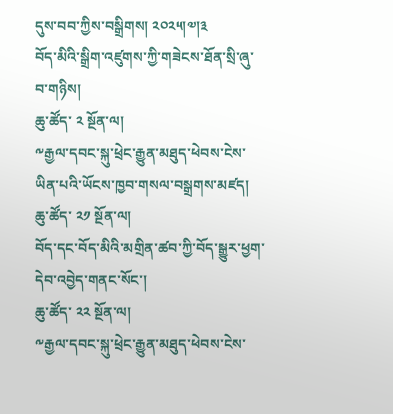དུས་བབ་ཀྱིས་བསྒྲིགས། ༢༠༢༥།༧།༣
བོད་མིའི་སྒྲིག་འཛུགས་ཀྱི་གཟེངས་ཐོན་སྲི་ཞུ་བ་གཉིས།
ཆུ་ཚོད་ ༢ སྔོན་ལ།
༸རྒྱལ་དབང་སྐུ་ཕྲེང་རྒྱུན་མཐུད་ཕེབས་ངེས་ཡིན་པའི་ཡོངས་ཁྱབ་གསལ་བསྒྲགས་མཛད།
ཆུ་ཚོད་ ༢༡ སྔོན་ལ།
བོད་དང་བོད་མིའི་མགྲིན་ཚབ་ཀྱི་བོད་སྒྱུར་ཕྱག་དེབ་འབྱེད་གནང་སོང་།
ཆུ་ཚོད་ ༢༢ སྔོན་ལ།
༸རྒྱལ་དབང་སྐུ་ཕྲེང་རྒྱུན་མཐུད་ཕེབས་ངེས་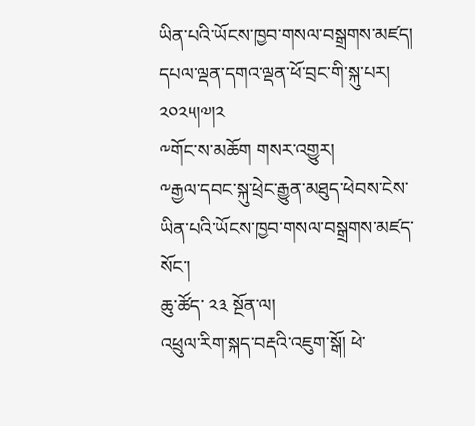ཡིན་པའི་ཡོངས་ཁྱབ་གསལ་བསྒྲགས་མཛད། དཔལ་ལྡན་དགའ་ལྡན་ཕོ་བྲང་གི་སྐུ་པར། ༢༠༢༥།༧།༢
༸གོང་ས་མཆོག གསར་འགྱུར།
༸རྒྱལ་དབང་སྐུ་ཕྲེང་རྒྱུན་མཐུད་ཕེབས་ངེས་ཡིན་པའི་ཡོངས་ཁྱབ་གསལ་བསྒྲགས་མཛད་སོང་།
ཆུ་ཚོད་ ༢༣ སྔོན་ལ།
འཕྲུལ་རིག་སྐད་བརྡའི་འཇུག་སྒོ། ཕེ་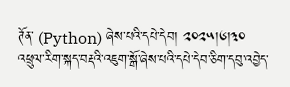ཊོན་ (Python) ཞེས་པའི་དཔེ་དེབ། ༢༠༢༥།༦།༣༠
འཕྲུལ་རིག་སྐད་བརྡའི་འཇུག་སྒོ་ཞེས་པའི་དཔེ་དེབ་ཅིག་དབུ་འབྱེད་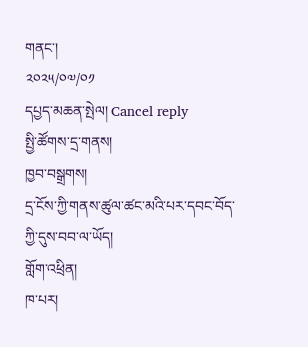གནང་།
༢༠༢༥/༠༧/༠༡
དཔྱད་མཆན་སྤེལ། Cancel reply
སྤྱི་ཚོགས་དྲ་གནས།
ཁྱབ་བསྒྲགས།
དྲ་ངོས་ཀྱི་གནས་ཚུལ་ཚང་མའི་པར་དབང་བོད་ཀྱི་དུས་བབ་ལ་ཡོད།
གློག་འཕྲིན།
ཁ་པར།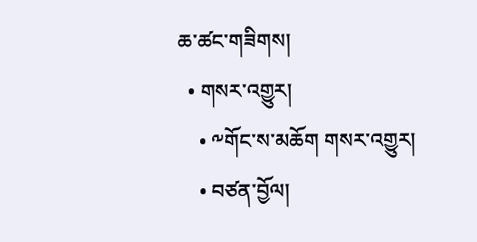ཆ་ཚང་གཟིགས།
  • གསར་འགྱུར།
    • ༸གོང་ས་མཆོག གསར་འགྱུར།
    • བཙན་བྱོལ།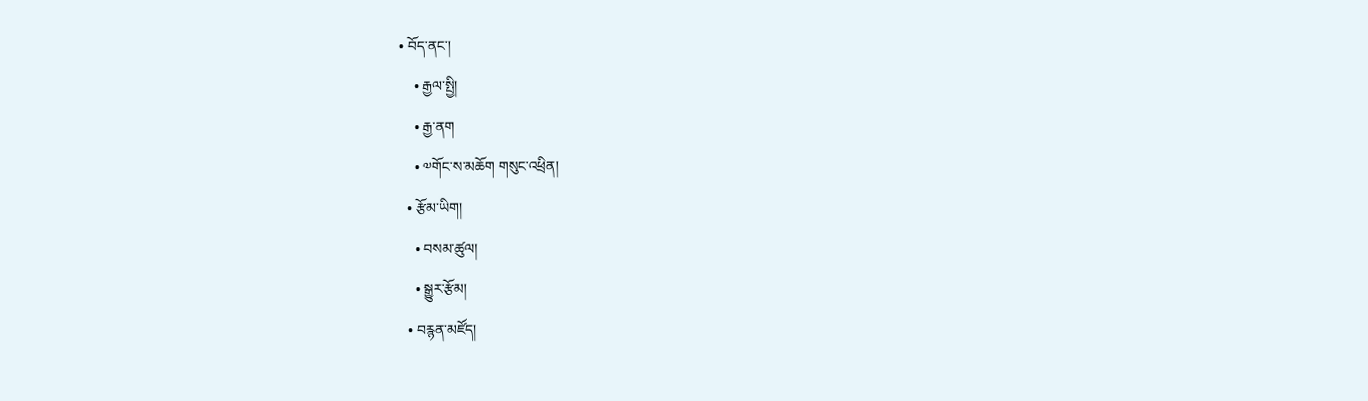• བོད་ནང་།
    • རྒྱལ་སྤྱི།
    • རྒྱ་ནག
    • ༧གོང་ས་མཆོག གསུང་འཕྲིན།
  • རྩོམ་ཡིག།
    • བསམ་ཚུལ།
    • སྒྱུར་རྩོམ།
  • བརྙན་མཛོད།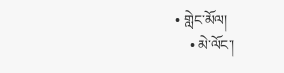• གླེང་མོལ།
    • མེ་ལོང་།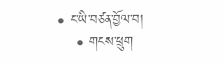• ང་ཡི་བཙན་བྱོལ་བ།
    • གངས་ཕྲུག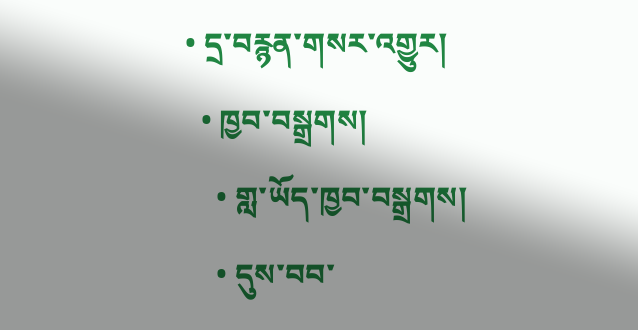• དྲ་བརྙན་གསར་འགྱུར།
  • ཁྱབ་བསྒྲགས།
    • གླ་ཡོད་ཁྱབ་བསྒྲགས།
    • དུས་བབ་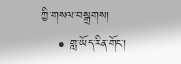ཀྱི་གསལ་བསྒྲགས།
    • གླ་ཡོད་རིན་གོང་།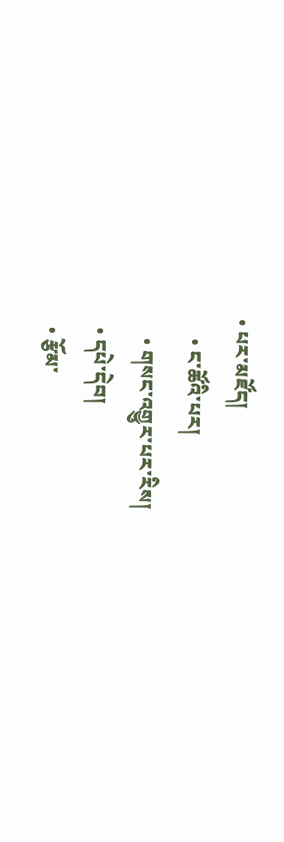• པར་མཛོད།
    • ང་ཚོའི་པར།
    • གསང་འགྱུར་པར་རིས།
  • དཔེ་དེབ།
  • རྩོམ་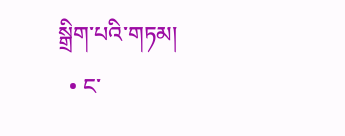སྒྲིག་པའི་གཏམ།
  • ང་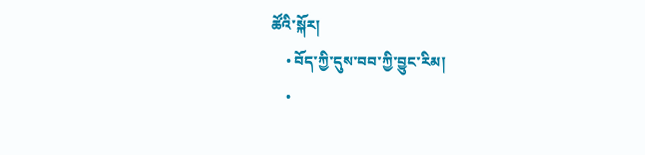ཚོའི་སྐོར།
    • བོད་ཀྱི་དུས་བབ་ཀྱི་བྱུང་རིམ།
    •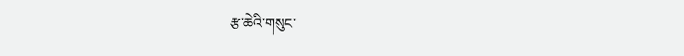རྩ་ཆེའི་གསུང་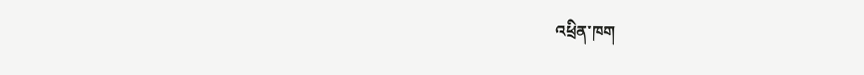འཕྲིན་ཁག